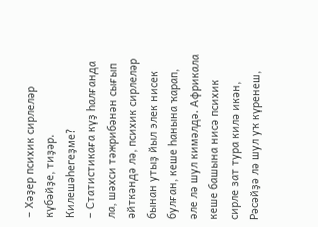– Хәҙер психик сирлеләр күбәйҙе, тиҙәр. Килешәһегеҙме?
– Статистикаға күҙ һалғанда ла, шәхси тәжрибәнән сығып әйткәндә лә, психик сирлеләр бынан утыҙ йыл элек нисек булған, кеше һанына ҡарап, әле лә шул кимәлдә. Африкала кеше башына нисә психик сирле зат тура килә икән, Рәсәйҙә лә шул уҡ күренеш,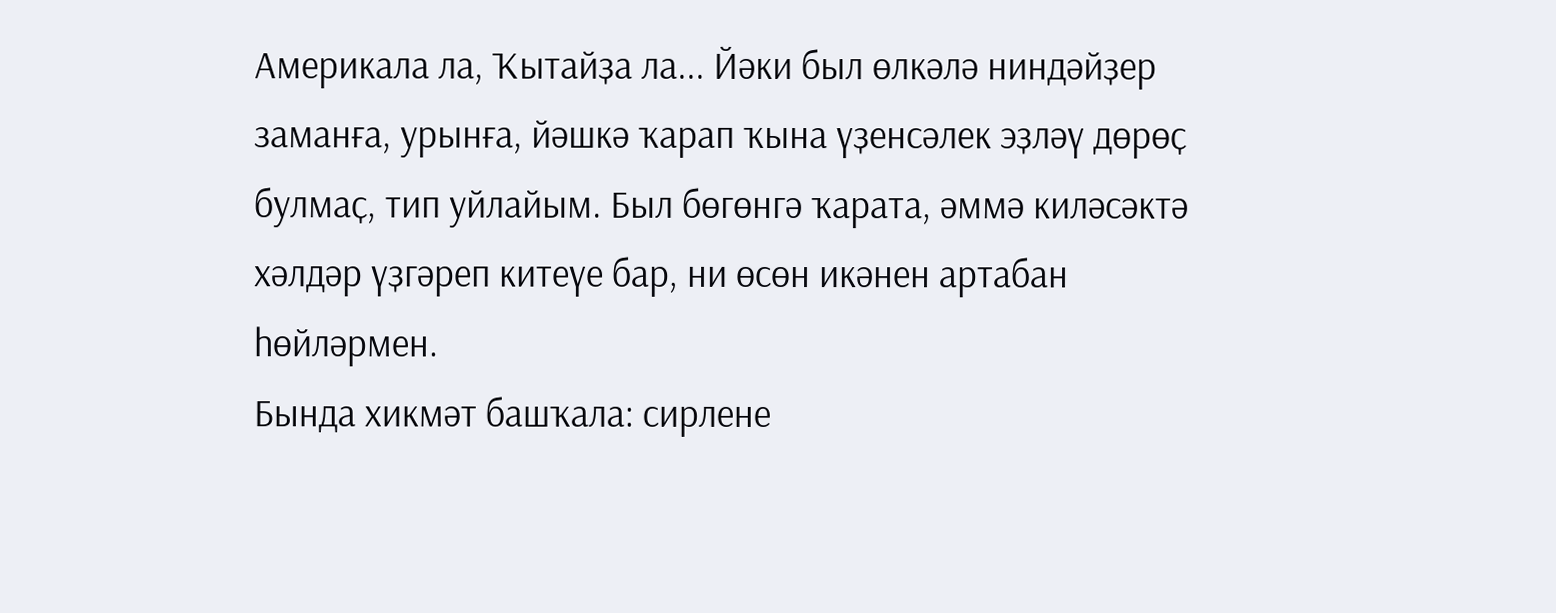Америкала ла, Ҡытайҙа ла... Йәки был өлкәлә ниндәйҙер заманға, урынға, йәшкә ҡарап ҡына үҙенсәлек эҙләү дөрөҫ булмаҫ, тип уйлайым. Был бөгөнгә ҡарата, әммә киләсәктә хәлдәр үҙгәреп китеүе бар, ни өсөн икәнен артабан һөйләрмен.
Бында хикмәт башҡала: сирлене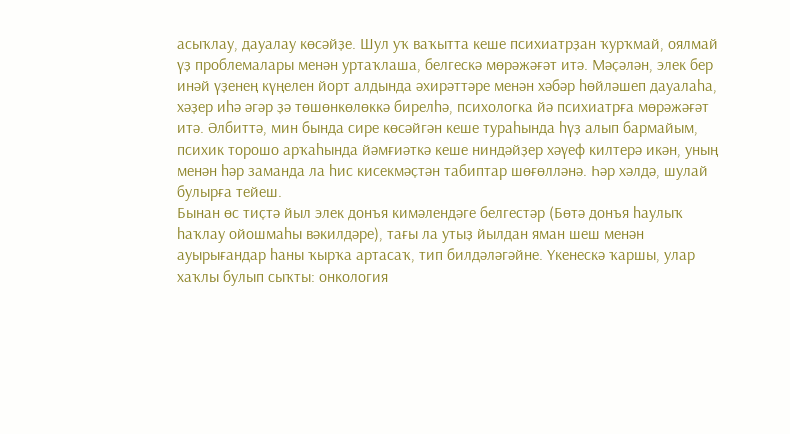асыҡлау, дауалау көсәйҙе. Шул уҡ ваҡытта кеше психиатрҙан ҡурҡмай, оялмай үҙ проблемалары менән уртаҡлаша, белгескә мөрәжәғәт итә. Мәҫәлән, элек бер инәй үҙенең күңелен йорт алдында әхирәттәре менән хәбәр һөйләшеп дауалаһа, хәҙер иһә әгәр ҙә төшөнкөлөккә бирелһә, психологка йә психиатрға мөрәжәғәт итә. Әлбиттә, мин бында сире көсәйгән кеше тураһында һүҙ алып бармайым, психик торошо арҡаһында йәмғиәткә кеше ниндәйҙер хәүеф килтерә икән, уның менән һәр заманда ла һис кисекмәҫтән табиптар шөғөлләнә. Һәр хәлдә, шулай булырға тейеш.
Бынан өс тиҫтә йыл элек донъя кимәлендәге белгестәр (Бөтә донъя һаулыҡ һаҡлау ойошмаһы вәкилдәре), тағы ла утыҙ йылдан яман шеш менән ауырығандар һаны ҡырҡа артасаҡ, тип билдәләгәйне. Үкенескә ҡаршы, улар хаҡлы булып сыҡты: онкология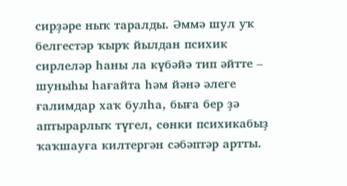сирҙәре ныҡ таралды. Әммә шул уҡ белгестәр ҡырҡ йылдан психик сирлеләр һаны ла күбәйә тип әйтте – шуныһы һағайта һәм йәнә әлеге ғалимдар хаҡ булһа, быға бер ҙә аптырарлыҡ түгел, сөнки психикабыҙ ҡаҡшауға килтергән сәбәптәр артты.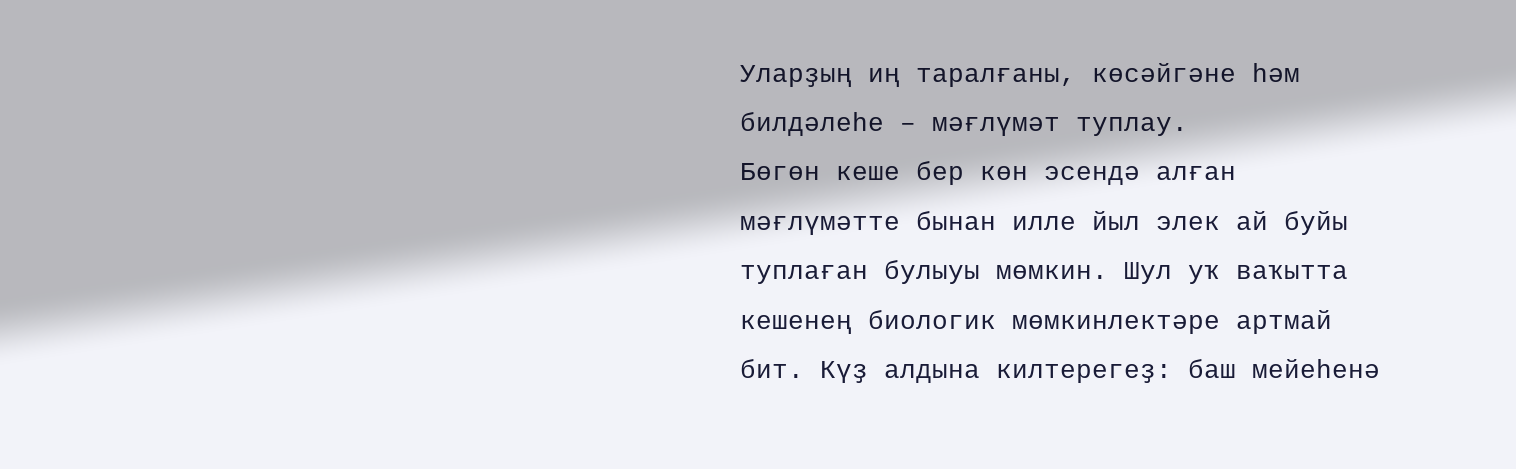Уларҙың иң таралғаны, көсәйгәне һәм билдәлеһе – мәғлүмәт туплау.
Бөгөн кеше бер көн эсендә алған мәғлүмәтте бынан илле йыл элек ай буйы туплаған булыуы мөмкин. Шул уҡ ваҡытта кешенең биологик мөмкинлектәре артмай бит. Күҙ алдына килтерегеҙ: баш мейеһенә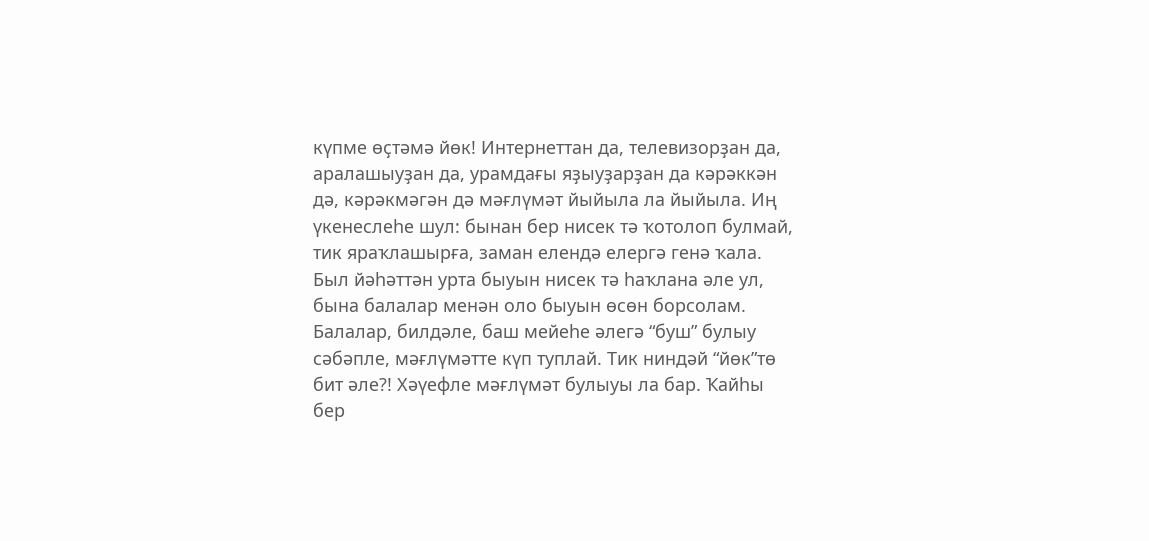күпме өҫтәмә йөк! Интернеттан да, телевизорҙан да, аралашыуҙан да, урамдағы яҙыуҙарҙан да кәрәккән дә, кәрәкмәгән дә мәғлүмәт йыйыла ла йыйыла. Иң үкенеслеһе шул: бынан бер нисек тә ҡотолоп булмай, тик яраҡлашырға, заман елендә елергә генә ҡала. Был йәһәттән урта быуын нисек тә һаҡлана әле ул, бына балалар менән оло быуын өсөн борсолам.
Балалар, билдәле, баш мейеһе әлегә “буш” булыу сәбәпле, мәғлүмәтте күп туплай. Тик ниндәй “йөк”тө бит әле?! Хәүефле мәғлүмәт булыуы ла бар. Ҡайһы бер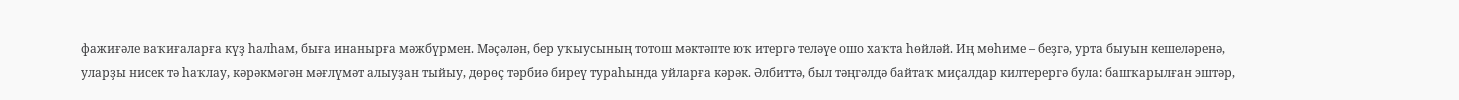фажиғәле ваҡиғаларға күҙ һалһам, быға инанырға мәжбүрмен. Мәҫәлән, бер уҡыусының тотош мәктәпте юҡ итергә теләүе ошо хаҡта һөйләй. Иң мөһиме – беҙгә, урта быуын кешеләренә, уларҙы нисек тә һаҡлау, кәрәкмәгән мәғлүмәт алыуҙан тыйыу, дөрөҫ тәрбиә биреү тураһында уйларға кәрәк. Әлбиттә, был тәңгәлдә байтаҡ миҫалдар килтерергә була: башҡарылған эштәр,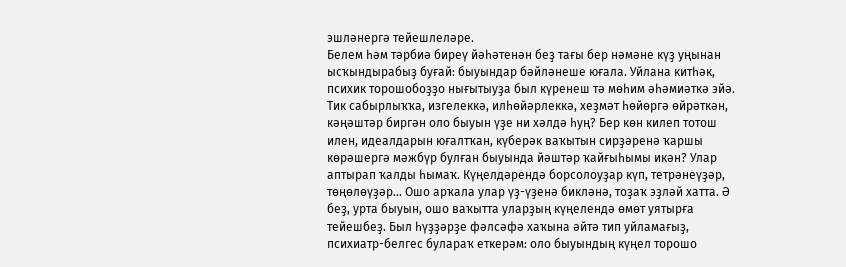эшләнергә тейешлеләре.
Белем һәм тәрбиә биреү йәһәтенән беҙ тағы бер нәмәне күҙ уңынан ысҡындырабыҙ буғай: быуындар бәйләнеше юғала. Уйлана китһәк, психик торошобоҙҙо нығытыуҙа был күренеш тә мөһим әһәмиәткә эйә. Тик сабырлыҡҡа, изгелеккә, илһөйәрлеккә, хеҙмәт һөйөргә өйрәткән, кәңәштәр биргән оло быуын үҙе ни хәлдә һуң? Бер көн килеп тотош илен, идеалдарын юғалтҡан, күберәк ваҡытын сирҙәренә ҡаршы көрәшергә мәжбүр булған быуында йәштәр ҡайғыһымы икән? Улар аптырап ҡалды һымаҡ. Күңелдәрендә борсолоуҙар күп, тетрәнеүҙәр, төңөлөүҙәр... Ошо арҡала улар үҙ-үҙенә бикләнә, тоҙаҡ эҙләй хатта. Ә беҙ, урта быуын, ошо ваҡытта уларҙың күңелендә өмөт уятырға тейешбеҙ. Был һүҙҙәрҙе фәлсәфә хаҡына әйтә тип уйламағыҙ, психиатр-белгес булараҡ еткерәм: оло быуындың күңел торошо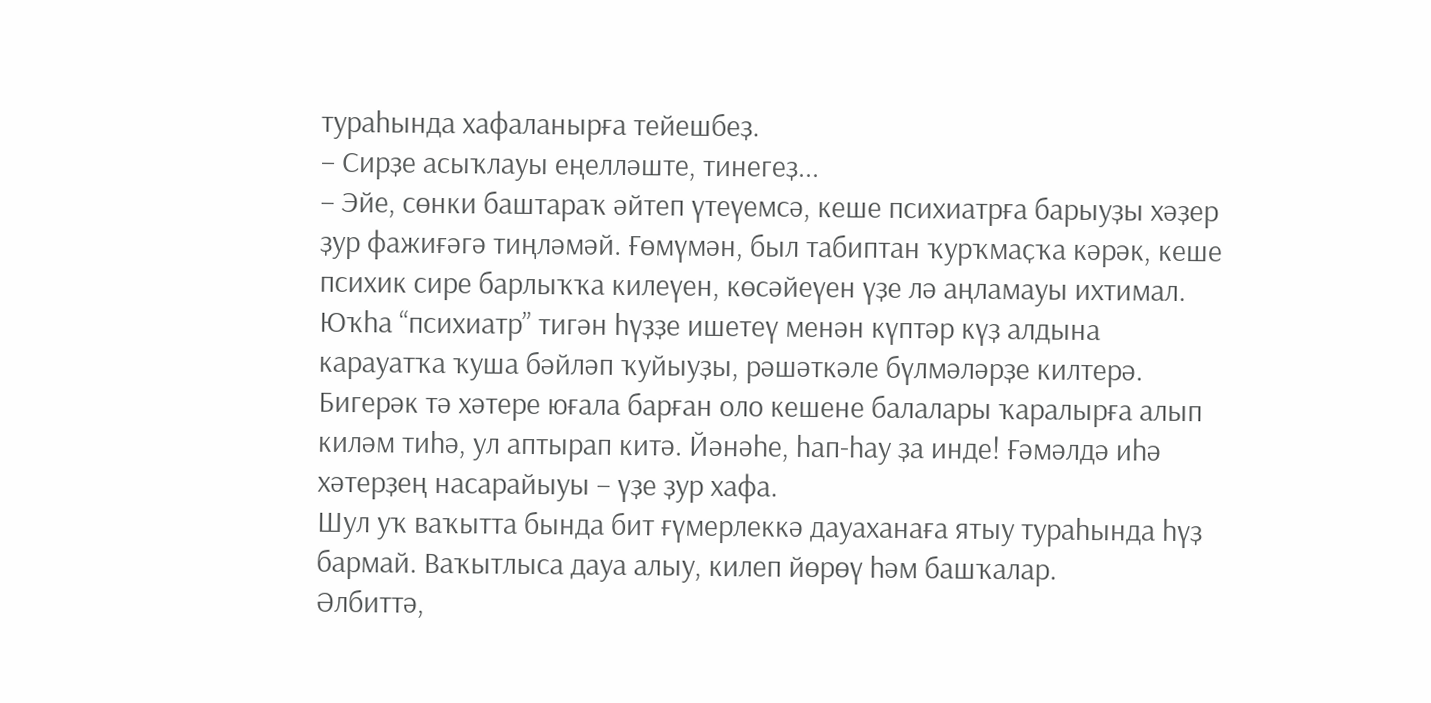тураһында хафаланырға тейешбеҙ.
– Сирҙе асыҡлауы еңелләште, тинегеҙ...
– Эйе, сөнки баштараҡ әйтеп үтеүемсә, кеше психиатрға барыуҙы хәҙер ҙур фажиғәгә тиңләмәй. Ғөмүмән, был табиптан ҡурҡмаҫҡа кәрәк, кеше психик сире барлыҡҡа килеүен, көсәйеүен үҙе лә аңламауы ихтимал. Юҡһа “психиатр” тигән һүҙҙе ишетеү менән күптәр күҙ алдына карауатҡа ҡуша бәйләп ҡуйыуҙы, рәшәткәле бүлмәләрҙе килтерә. Бигерәк тә хәтере юғала барған оло кешене балалары ҡаралырға алып киләм тиһә, ул аптырап китә. Йәнәһе, һап-һау ҙа инде! Ғәмәлдә иһә хәтерҙең насарайыуы – үҙе ҙур хафа.
Шул уҡ ваҡытта бында бит ғүмерлеккә дауаханаға ятыу тураһында һүҙ бармай. Ваҡытлыса дауа алыу, килеп йөрөү һәм башҡалар.
Әлбиттә,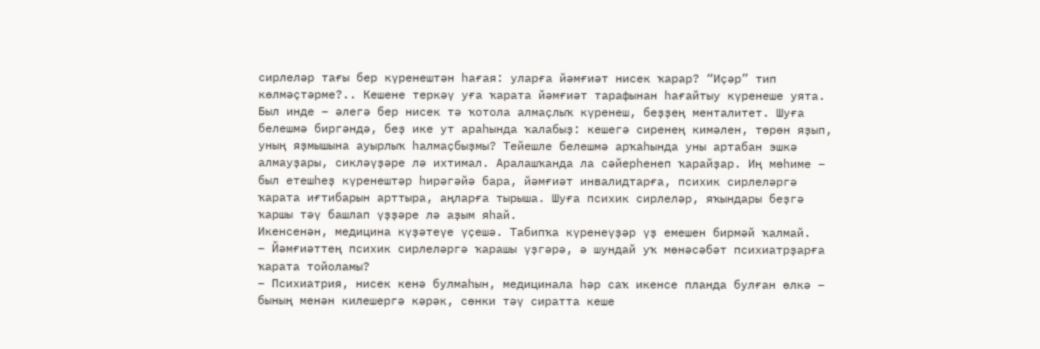сирлеләр тағы бер күренештән һағая: уларға йәмғиәт нисек ҡарар? “Иҫәр” тип көлмәҫтәрме?.. Кешене теркәү уға ҡарата йәмғиәт тарафынан һағайтыу күренеше уята. Был инде – әлегә бер нисек тә ҡотола алмаҫлыҡ күренеш, беҙҙең менталитет. Шуға белешмә биргәндә, беҙ ике ут араһында ҡалабыҙ: кешегә сиренең кимәлен, төрөн яҙып, уның яҙмышына ауырлыҡ һалмаҫбыҙмы? Тейешле белешмә арҡаһында уны артабан эшкә алмауҙары, сикләүҙәре лә ихтимал. Аралашҡанда ла сәйерһенеп ҡарайҙар. Иң мөһиме – был етешһеҙ күренештәр һирәгәйә бара, йәмғиәт инвалидтарға, психик сирлеләргә ҡарата иғтибарын арттыра, аңларға тырыша. Шуға психик сирлеләр, яҡындары беҙгә ҡаршы тәү башлап үҙҙәре лә аҙым яһай.
Икенсенән, медицина күҙәтеүе үҫешә. Табипҡа күренеүҙәр үҙ емешен бирмәй ҡалмай.
– Йәмғиәттең психик сирлеләргә ҡарашы үҙгәрә, ә шундай уҡ мөнәсәбәт психиатрҙарға ҡарата тойоламы?
– Психиатрия, нисек кенә булмаһын, медицинала һәр саҡ икенсе планда булған өлкә – бының менән килешергә кәрәк, сөнки тәү сиратта кеше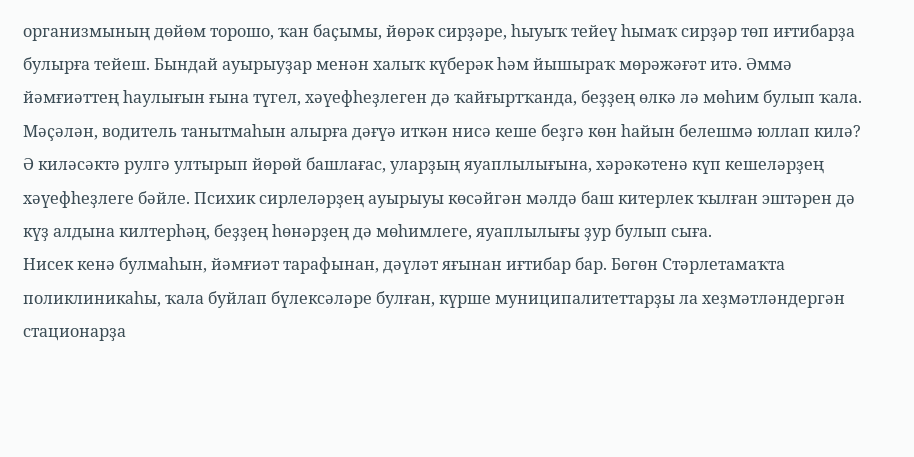организмының дөйөм торошо, ҡан баҫымы, йөрәк сирҙәре, һыуыҡ тейеү һымаҡ сирҙәр төп иғтибарҙа булырға тейеш. Бындай ауырыуҙар менән халыҡ күберәк һәм йышыраҡ мөрәжәғәт итә. Әммә йәмғиәттең һаулығын ғына түгел, хәүефһеҙлеген дә ҡайғыртҡанда, беҙҙең өлкә лә мөһим булып ҡала. Мәҫәлән, водитель танытмаһын алырға дәғүә иткән нисә кеше беҙгә көн һайын белешмә юллап килә? Ә киләсәктә рулгә ултырып йөрөй башлағас, уларҙың яуаплылығына, хәрәкәтенә күп кешеләрҙең хәүефһеҙлеге бәйле. Психик сирлеләрҙең ауырыуы көсәйгән мәлдә баш китерлек ҡылған эштәрен дә күҙ алдына килтерһәң, беҙҙең һөнәрҙең дә мөһимлеге, яуаплылығы ҙур булып сыға.
Нисек кенә булмаһын, йәмғиәт тарафынан, дәүләт яғынан иғтибар бар. Бөгөн Стәрлетамаҡта поликлиникаһы, ҡала буйлап бүлексәләре булған, күрше муниципалитеттарҙы ла хеҙмәтләндергән стационарҙа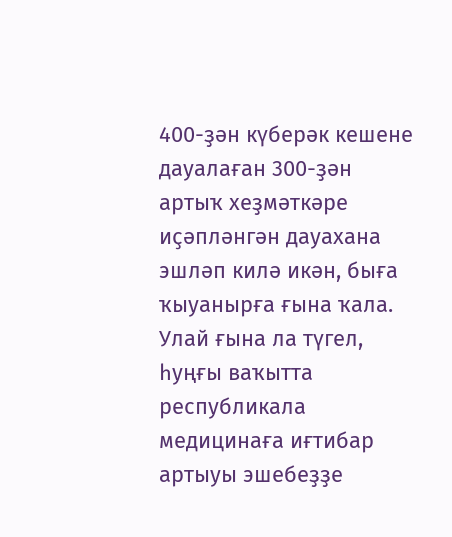400-ҙән күберәк кешене дауалаған 300-ҙән артыҡ хеҙмәткәре иҫәпләнгән дауахана эшләп килә икән, быға ҡыуанырға ғына ҡала. Улай ғына ла түгел, һуңғы ваҡытта республикала медицинаға иғтибар артыуы эшебеҙҙе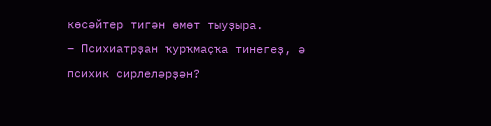көсәйтер тигән өмөт тыуҙыра.
– Психиатрҙан ҡурҡмаҫҡа тинегеҙ, ә психик сирлеләрҙән?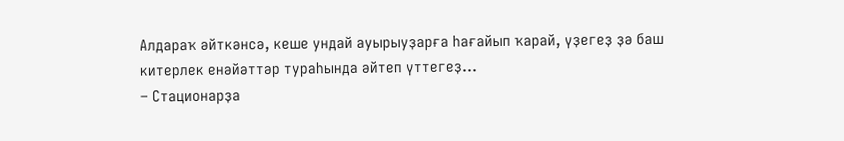Алдараҡ әйткәнсә, кеше ундай ауырыуҙарға һағайып ҡарай, үҙегеҙ ҙә баш китерлек енәйәттәр тураһында әйтеп үттегеҙ...
– Стационарҙа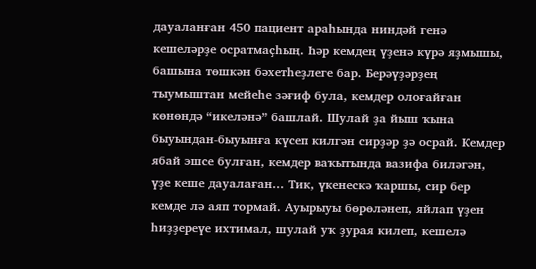дауаланған 450 пациент араһында ниндәй генә кешеләрҙе осратмаҫһың. Һәр кемдең үҙенә күрә яҙмышы, башына төшкән бәхетһеҙлеге бар. Берәүҙәрҙең тыумыштан мейеһе зәғиф була, кемдер олоғайған көнөндә “икеләнә” башлай. Шулай ҙа йыш ҡына быуындан-быуынға күсеп килгән сирҙәр ҙә осрай. Кемдер ябай эшсе булған, кемдер ваҡытында вазифа биләгән, үҙе кеше дауалаған... Тик, үкенескә ҡаршы, сир бер кемде лә аяп тормай. Ауырыуы бөрөләнеп, яйлап үҙен һиҙҙереүе ихтимал, шулай уҡ ҙурая килеп, кешелә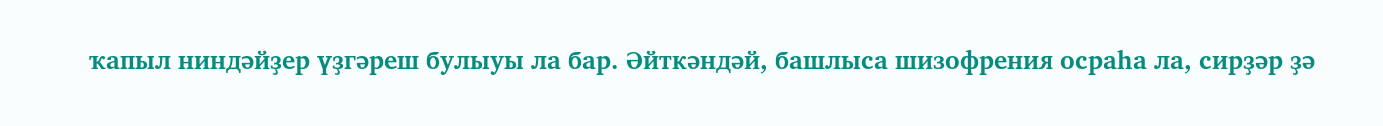ҡапыл ниндәйҙер үҙгәреш булыуы ла бар. Әйткәндәй, башлыса шизофрения осраһа ла, сирҙәр ҙә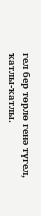гел бер төрлө генә түгел, ҡатлы-ҡатлы.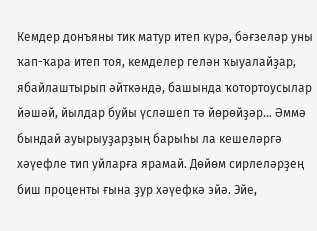Кемдер донъяны тик матур итеп күрә, бәғзеләр уны ҡап-ҡара итеп тоя, кемделер гелән ҡыуалайҙар, ябайлаштырып әйткәндә, башында ҡотортоусылар йәшәй, йылдар буйы үсләшеп тә йөрөйҙәр... Әммә бындай ауырыуҙарҙың барыһы ла кешеләргә хәүефле тип уйларға ярамай. Дөйөм сирлеләрҙең биш проценты ғына ҙур хәүефкә эйә. Эйе,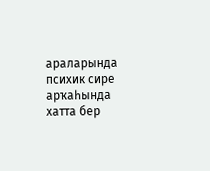араларында психик сире арҡаһында хатта бер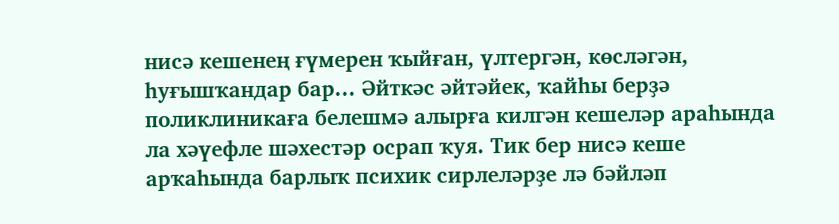нисә кешенең ғүмерен ҡыйған, үлтергән, көсләгән, һуғышҡандар бар... Әйткәс әйтәйек, ҡайһы берҙә поликлиникаға белешмә алырға килгән кешеләр араһында ла хәүефле шәхестәр осрап ҡуя. Тик бер нисә кеше арҡаһында барлыҡ психик сирлеләрҙе лә бәйләп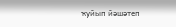ҡуйып йәшәтеп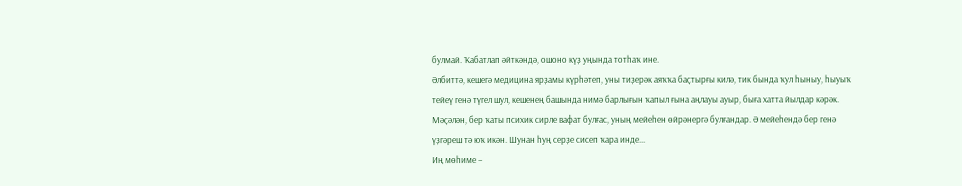булмай. Ҡабатлап әйткәндә, ошоно күҙ уңында тотһаҡ ине.
Әлбиттә, кешегә медицина ярҙамы күрһәтеп, уны тиҙерәк аяҡҡа баҫтырғы килә, тик бында ҡул һыныу, һыуыҡ тейеү генә түгел шул, кешенең башында нимә барлығын ҡапыл ғына аңлауы ауыр, быға хатта йылдар кәрәк. Мәҫәлән, бер ҡаты психик сирле вафат булғас, уның мейеһен өйрәнергә булғандар. Ә мейеһендә бер генә үҙгәреш тә юҡ икән. Шунан һуң серҙе сисеп ҡара инде...
Иң мөһиме –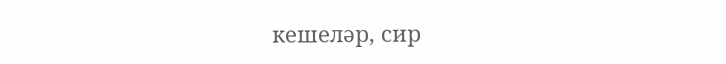кешеләр, сир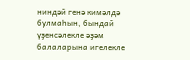ниндәй генә кимәлдә булмаһын, бындай үҙенсәлекле әҙәм балаларына игелекле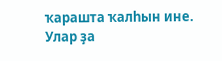ҡарашта ҡалһын ине. Улар ҙа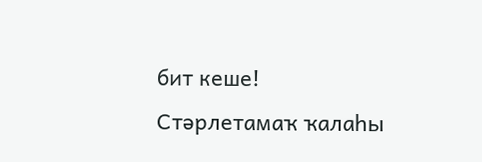бит кеше!
Стәрлетамаҡ ҡалаһы